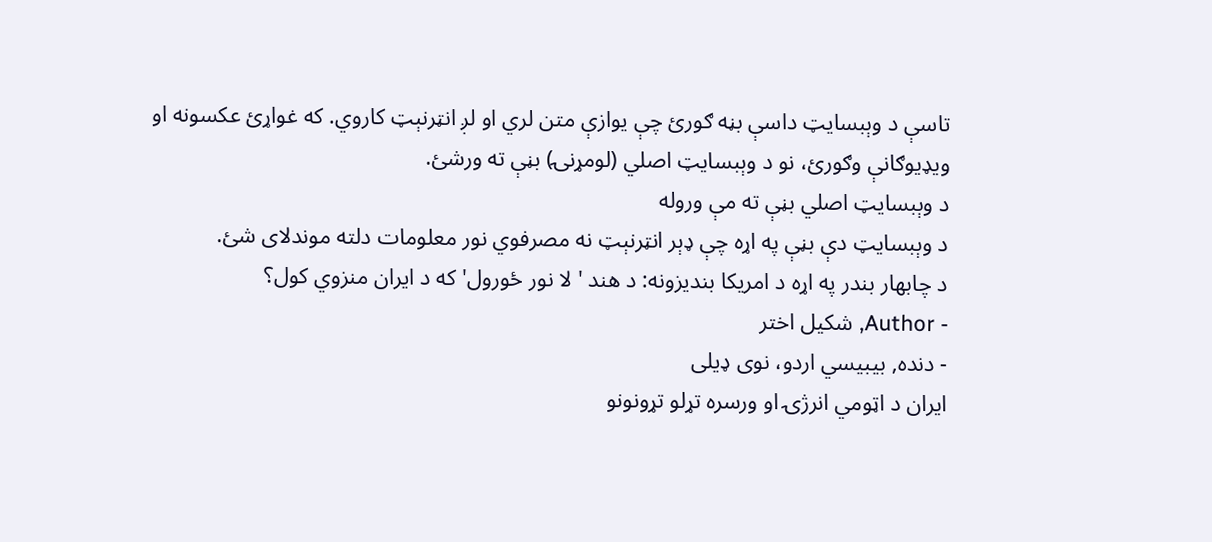تاسې د وېبسایټ داسې بڼه ګورئ چې یوازې متن لري او لږ انټرنېټ کاروي. که غواړئ عکسونه او ویډیوګانې وګورئ، نو د وېبسایټ اصلي (لومړنۍ) بڼې ته ورشئ.
د وېبسایټ اصلي بڼې ته مې وروله
د وېبسایټ دې بڼې په اړه چې ډېر انټرنېټ نه مصرفوي نور معلومات دلته موندلای شئ.
د چابهار بندر په اړه د امریکا بندیزونه: د هند ' لا نور ځورول' که د ایران منزوي کول؟
- Author, شکیل اختر
- دنده, بيبيسي اردو، نوی ډیلی
ایران د اټومي انرژۍ او ورسره تړلو تړونونو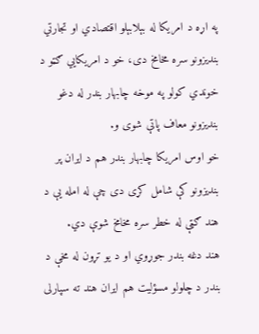په اړه د امریکا له بېلابېلو اقتصادي او تجارتي بندیزونو سره مخامخ دی، خو د امریکايي ګټو د خوندي کولو په موخه چابهار بندر له دغو بندیزونو معاف پاتې شوی و.
خو اوس امریکا چابهار بندر هم د ایران پر بندیزونو کې شامل کړی دی چې له امله یې د هند ګټې له خطر سره مخامخ شوې دي.
هند دغه بندر جوړوي او د یو تړون له مخې د بندر د چلولو مسؤلیت هم ایران هند ته سپارلی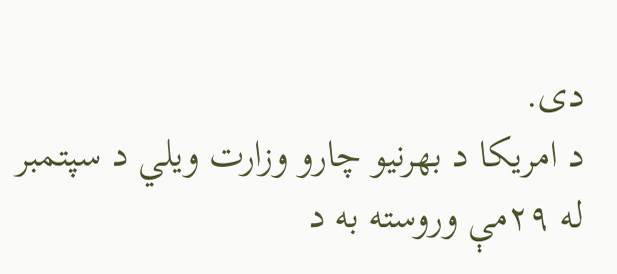دی.
د امریکا د بهرنیو چارو وزارت ویلي د سپتمبر له ۲۹مې وروسته به د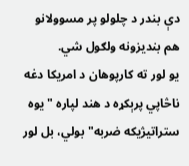دې بندر د چلولو پر مسوولانو هم بندیزونه ولګول شي.
یو لور ته کارپوهان د امریکا دغه ناڅاپي پرېکړه د هند لپاره "یوه ستراتیژیکه ضربه" بولي، بل لور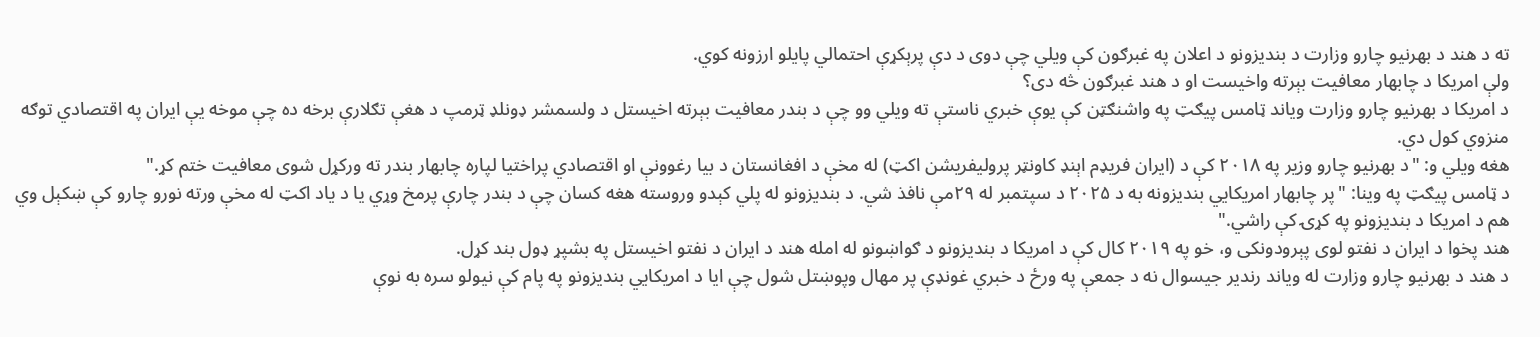ته د هند د بهرنیو چارو وزارت د بندیزونو د اعلان په غبرګون کې ویلي چې دوی د دې پرېکړې احتمالي پایلو ارزونه کوي.
ولې امریکا د چابهار معافیت بېرته واخیست او د هند غبرګون څه دی؟
د امریکا د بهرنیو چارو وزارت ویاند ټامس پیګټ په واشنګټن کې یوې خبري ناستې ته ویلي وو چې د بندر معافیت بېرته اخیستل د ولسمشر ډونلډ ټرمپ د هغې تګلارې برخه ده چې موخه یې ایران په اقتصادي توګه منزوي کول دي.
هغه ویلي و: "د بهرنیو چارو وزیر په ۲۰۱۸ کې د (ایران فریډم اېنډ کاونټر پرولیفریشن اکټ) له مخې د افغانستان د بیا رغوونې او اقتصادي پراختیا لپاره چابهار بندر ته ورکړل شوی معافیت ختم کړ."
د ټامس پیګټ په وینا: "پر چابهار امریکايي بندیزونه به د ۲۰۲۵ د سپتمبر له ۲۹مې نافذ شي. د بندیزونو له پلي کېدو وروسته هغه کسان چې د بندر چارې پرمخ وړي یا د یاد اکټ له مخې ورته نورو چارو کې ښکېل وي هم د امریکا د بندیزونو په کړۍ کې راشي."
هند پخوا د ایران د نفتو لوی پېرودونکی و، خو په ۲۰۱۹ کال کې د امریکا د بندیزونو د ګواښونو له امله هند د ایران د نفتو اخیستل په بشپړ ډول بند کړل.
د هند د بهرنیو چارو وزارت له ویاند رندیر جیسوال نه د جمعې په ورځ د خبري غونډې پر مهال وپوښتل شول چې ایا د امریکايي بندیزونو په پام کې نیولو سره به نوې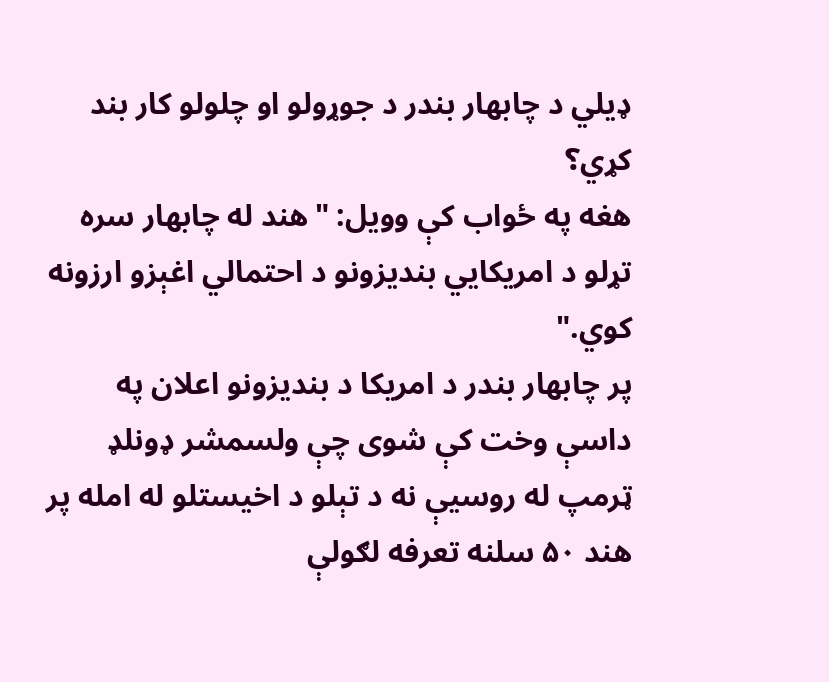ډیلي د چابهار بندر د جوړولو او چلولو کار بند کړي؟
هغه په ځواب کې وویل: "هند له چابهار سره تړلو د امریکايي بندیزونو د احتمالي اغېزو ارزونه کوي."
پر چابهار بندر د امریکا د بندیزونو اعلان په داسې وخت کې شوی چې ولسمشر ډونلډ ټرمپ له روسیې نه د تېلو د اخیستلو له امله پر هند ۵۰ سلنه تعرفه لګولې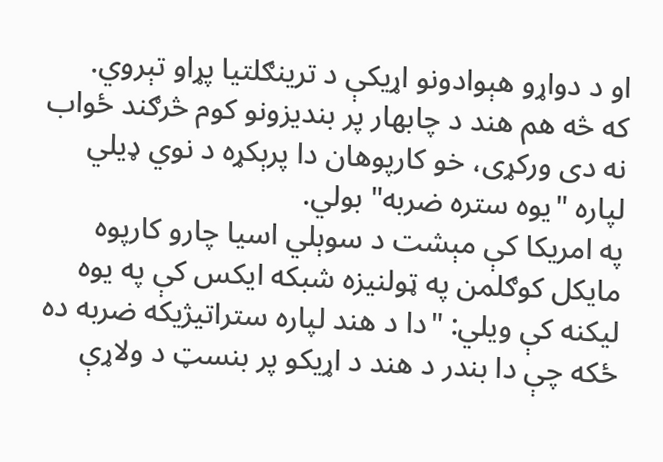او د دواړو هېوادونو اړیکې د ترینګلتیا پړاو تېروي.
که څه هم هند د چابهار پر بندیزونو کوم څرګند ځواب نه دی ورکړی، خو کارپوهان دا پرېکړه د نوي ډیلي لپاره "یوه ستره ضربه" بولي.
په امریکا کې مېشت د سوېلي اسیا چارو کارپوه مایکل کوګلمن په ټولنیزه شبکه ایکس کې په یوه لیکنه کې ویلي: "دا د هند لپاره ستراتیژیکه ضربه ده ځکه چې دا بندر د هند د اړیکو پر بنسټ د ولاړې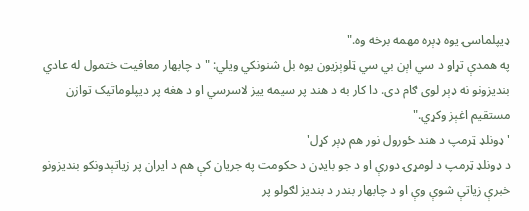ډیپلماسۍ یوه ډېره مهمه برخه وه."
په همدې تړاو د سي اېن بي سي ټلوېزیون یوه بل شنونکي ویلي: "د چابهار معافیت ختمول له عادي بندیزونو نه ډېر لوی ګام دی. دا کار به د هند پر سیمه ییز لاسرسي او د هغه پر دیپلوماتیک توازن مستقیم اغېز وکړي."
'ډونلډ ټرمپ د هند ځورول نور هم ډېر کړل'
د ډونلډ ټرمپ د لومړۍ دورې او د جو بایډن د حکومت په جریان کې هم د ایران پر زیاتېدونکو بندیزونو خبرې زیاتې شوې وې او د چابهار بندر د بندیز لګولو پر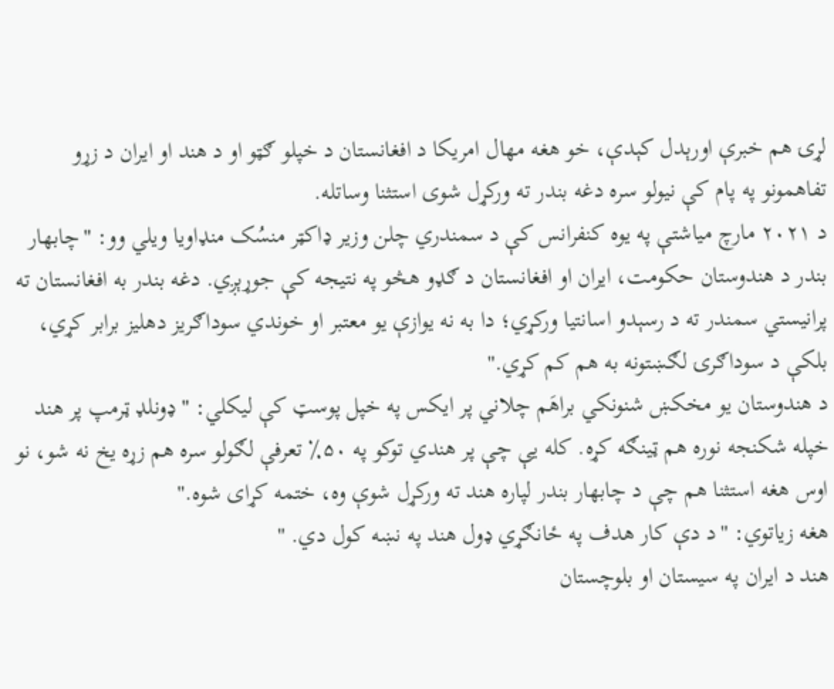لړۍ هم خبرې اورېدل کېدې، خو هغه مهال امریکا د افغانستان د خپلو ګټو او د هند او ایران د زړو تفاهمونو په پام کې نیولو سره دغه بندر ته ورکړل شوی استثنا وساتله.
د ۲۰۲۱ مارچ میاشتې په یوه کنفرانس کې د سمندري چلن وزیر ډاکټر منسُک منډاویا ویلي وو: "چابهار بندر د هندوستان حکومت، ایران او افغانستان د ګډو هڅو په نتیجه کې جوړېږي. دغه بندر به افغانستان ته پرانیستي سمندر ته د رسېدو اسانتیا ورکړي؛ دا به نه یوازې یو معتبر او خوندي سوداګریز دهلیز برابر کړي، بلکې د سوداګرۍ لګښتونه به هم کم کړي."
د هندوستان یو مخکښ شنونکي براهَم چلاني پر ایکس په خپل پوسټ کې لیکلي: "ډونلډ ټرمپ پر هند خپله شکنجه نوره هم ټینګه کړه. کله یې چې پر هندي توکو په ۵۰٪ تعرفې لګولو سره هم زړه یخ نه شو، نو اوس هغه استثنا هم چې د چابهار بندر لپاره هند ته ورکړل شوې وه، ختمه کړای شوه."
هغه زیاتوي: "د دې کار هدف په ځانګړي ډول هند په نښه کول دي. "
هند د ایران په سیستان او بلوچستان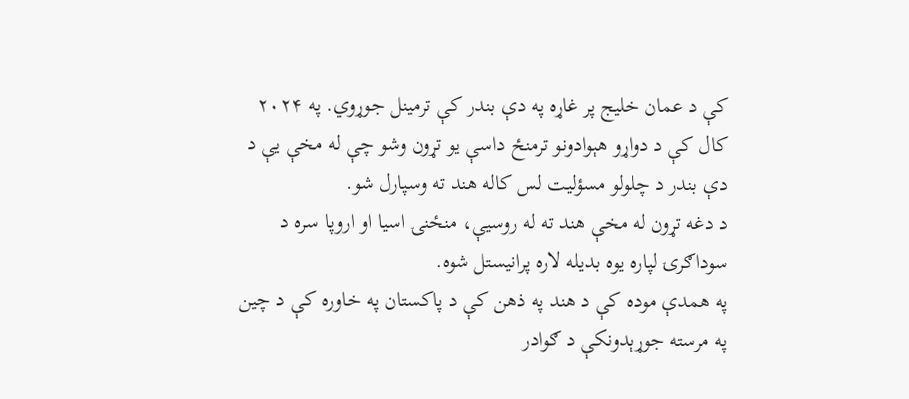کې د عمان خلیج پر غاړه په دې بندر کې ترمینل جوړوي. په ۲۰۲۴ کال کې د دواړو هېوادونو ترمنځ داسې یو تړون وشو چې له مخې یې د دې بندر د چلولو مسؤلیت لس کاله هند ته وسپارل شو.
د دغه تړون له مخې هند ته له روسیې، منځنۍ اسیا او اروپا سره د سوداګرۍ لپاره یوه بدیله لاره پرانیستل شوه.
په همدې موده کې د هند په ذهن کې د پاکستان په خاوره کې د چین په مرسته جوړېدونکې د ګوادر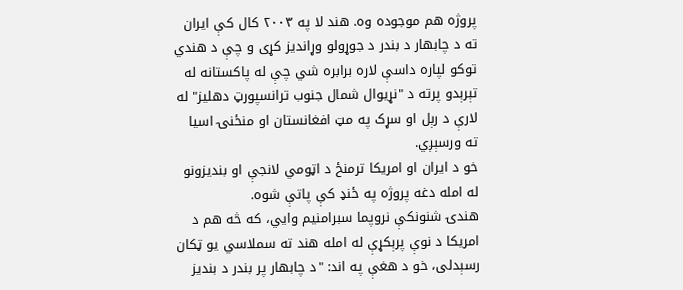پروژه هم موجوده وه. هند لا په ۲۰۰۳ کال کې ایران ته د چابهار د بندر د جوړولو وړاندیز کړی و چې د هندي توکو لپاره داسې لاره برابره شي چې له پاکستانه له تېرېدو پرته د "نړیوال شمال جنوب ترانسپورټ دهلیز" له لارې د رېل او سړک په مټ افغانستان او منځنۍ اسیا ته ورسېږي.
خو د ایران او امریکا ترمنځ د اټومي لانجې او بندیزونو له امله دغه پروژه په ځنډ کې پاتې شوه.
هندۍ شنونکې نروپما سبرامنیم وايي، که څه هم د امریکا د نوې پرېکړې له امله هند ته سملاسي یو ټکان رسېدلی، خو د هغې په اند: "د چابهار پر بندر د بندیز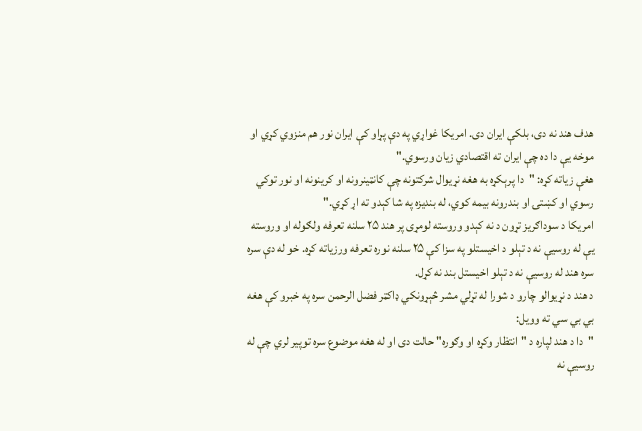هدف هند نه دی، بلکې ایران دی. امریکا غواړي په دې پړاو کې ایران نور هم منزوي کړي او موخه یې دا ده چې ایران ته اقتصادي زیان ورسوي."
هغې زیاته کړه: "دا پرېکړه به هغه نړیوال شرکتونه چې کانټینرونه او کرینونه او نور توکي رسوي او کښتۍ او بندرونه بیمه کوي، له بندیزه په شا کېدو ته اړ کړي."
امریکا د سوداګریز تړون د نه کېدو وروسته لومړی پر هند ۲۵ سلنه تعرفه ولګوله او وروسته یې له روسیې نه د تېلو د اخیستلو په سزا کې ۲۵ سلنه نوره تعرفه ورزیاته کړه. خو له دې سره سره هند له روسیې نه د تېلو اخیستل بند نه کړل.
د هند د نړیوالو چارو د شورا له تړلي مشر څېړونکي ډاکټر فضل الرحمن سره په خبرو کې هغه بي بي سي ته وویل:
"دا د هند لپاره د "انتظار وکړه او وګوره" حالت دی او له هغه موضوع سره توپیر لري چې له روسیې نه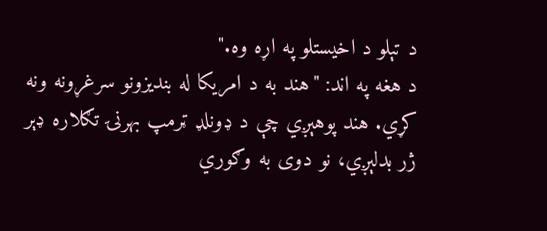د تېلو د اخیستلو په اړه وه."
د هغه په اند: "هند به د امریکا له بندیزونو سرغړونه ونه کړي. هند پوهېږي چې د ډونلډ ټرمپ بهرنۍ تګلاره ډېر ژر بدلېږي، نو دوی به وګوري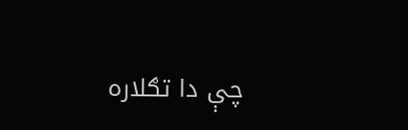چې دا تګلاره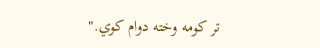تر کومه وخته دوام کوي."